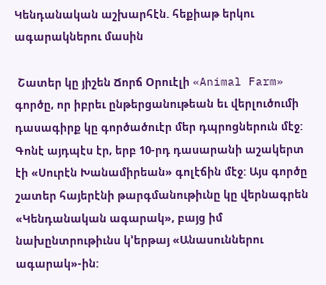Կենդանական աշխարհէն. հեքիաթ երկու ագարակներու մասին

 Շատեր կը յիշեն Ճորճ Օրուէլի «Animal Farm» գործը, որ իբրեւ ընթերցանութեան եւ վերլուծումի դասագիրք կը գործածուէր մեր դպրոցներուն մէջ: Գոնէ այդպէս էր, երբ 10-րդ դասարանի աշակերտ էի «Սուրէն Խանամիրեան» գոլէճին մէջ: Այս գործը շատեր հայերէնի թարգմանութիւնը կը վերնագրեն «Կենդանական ագարակ», բայց իմ նախընտրութիւնս կ’երթայ «Անասուններու ագարակ»-ին: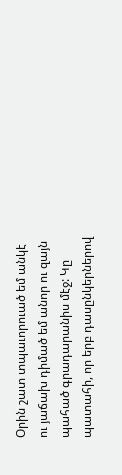Օրին շատ տպաւորուած եմ անկէ ու յաճախ դիմած եմ անոր ու զայն պահած գրադարանիս մէջ: Կը պատահի, որ երբ դասընկերներով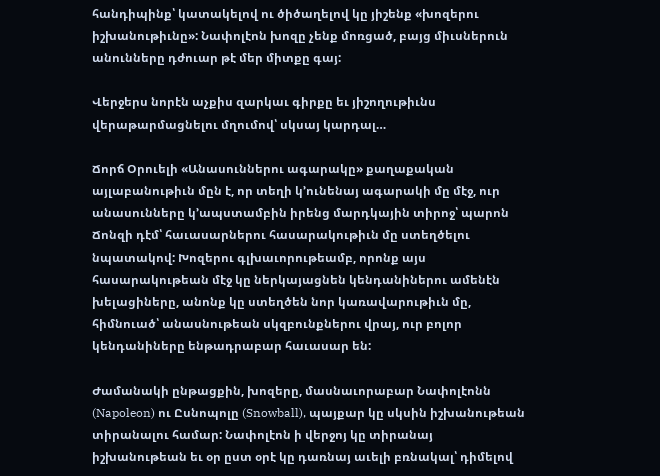հանդիպինք՝ կատակելով ու ծիծաղելով կը յիշենք «խոզերու իշխանութիւնը»: Նափոլէոն խոզը չենք մոռցած, բայց միւսներուն անունները դժուար թէ մեր միտքը գայ:

Վերջերս նորէն աչքիս զարկաւ գիրքը եւ յիշողութիւնս վերաթարմացնելու մղումով՝ սկսայ կարդալ…

Ճորճ Օրուելի «Անասուններու ագարակը» քաղաքական այլաբանութիւն մըն է, որ տեղի կ’ունենայ ագարակի մը մէջ, ուր անասունները կ’ապստամբին իրենց մարդկային տիրոջ՝ պարոն Ճոնզի դէմ՝ հաւասարներու հասարակութիւն մը ստեղծելու նպատակով: Խոզերու գլխաւորութեամբ, որոնք այս հասարակութեան մէջ կը ներկայացնեն կենդանիներու ամենէն խելացիները, անոնք կը ստեղծեն նոր կառավարութիւն մը, հիմնուած՝ անասնութեան սկզբունքներու վրայ, ուր բոլոր կենդանիները ենթադրաբար հաւասար են:

Ժամանակի ընթացքին, խոզերը, մասնաւորաբար Նափոլէոնն (Napoleon) ու Ըսնոպոլը (Snowball), պայքար կը սկսին իշխանութեան տիրանալու համար: Նափոլէոն ի վերջոյ կը տիրանայ իշխանութեան եւ օր ըստ օրէ կը դառնայ աւելի բռնակալ՝ դիմելով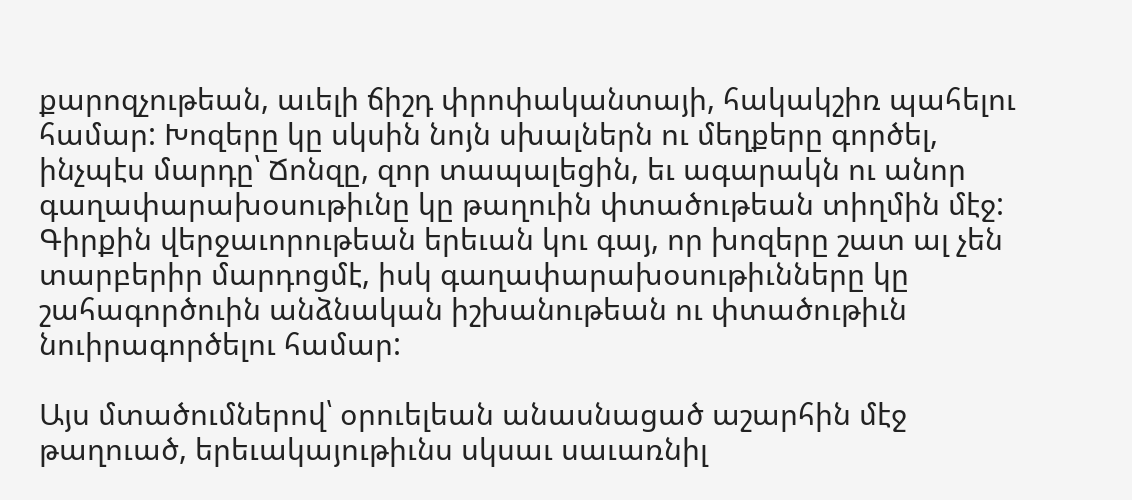քարոզչութեան, աւելի ճիշդ փրոփականտայի, հակակշիռ պահելու համար: Խոզերը կը սկսին նոյն սխալներն ու մեղքերը գործել, ինչպէս մարդը՝ Ճոնզը, զոր տապալեցին, եւ ագարակն ու անոր գաղափարախօսութիւնը կը թաղուին փտածութեան տիղմին մէջ: Գիրքին վերջաւորութեան երեւան կու գայ, որ խոզերը շատ ալ չեն տարբերիր մարդոցմէ, իսկ գաղափարախօսութիւնները կը շահագործուին անձնական իշխանութեան ու փտածութիւն նուիրագործելու համար:

Այս մտածումներով՝ օրուելեան անասնացած աշարհին մէջ թաղուած, երեւակայութիւնս սկսաւ սաւառնիլ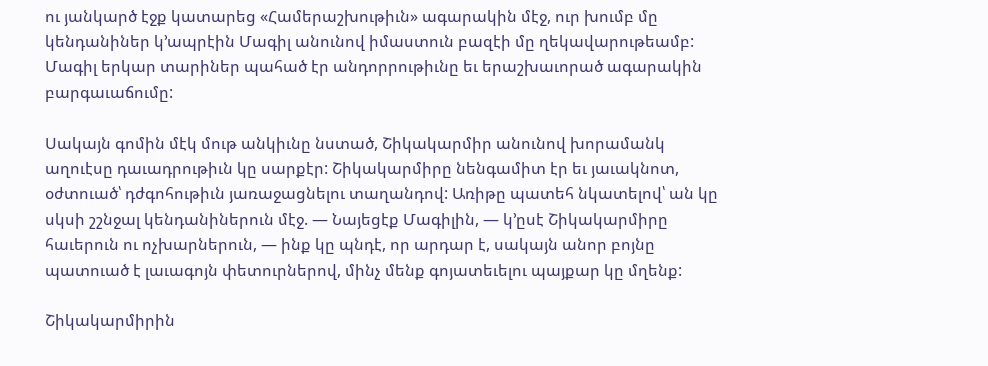ու յանկարծ էջք կատարեց «Համերաշխութիւն» ագարակին մէջ, ուր խումբ մը կենդանիներ կ’ապրէին Մագիլ անունով իմաստուն բազէի մը ղեկավարութեամբ: Մագիլ երկար տարիներ պահած էր անդորրութիւնը եւ երաշխաւորած ագարակին բարգաւաճումը:

Սակայն գոմին մէկ մութ անկիւնը նստած, Շիկակարմիր անունով խորամանկ աղուէսը դաւադրութիւն կը սարքէր: Շիկակարմիրը նենգամիտ էր եւ յաւակնոտ, օժտուած՝ դժգոհութիւն յառաջացնելու տաղանդով: Առիթը պատեհ նկատելով՝ ան կը սկսի շշնջալ կենդանիներուն մէջ. — Նայեցէք Մագիլին, — կ’ըսէ Շիկակարմիրը հաւերուն ու ոչխարներուն, — ինք կը պնդէ, որ արդար է, սակայն անոր բոյնը պատուած է լաւագոյն փետուրներով, մինչ մենք գոյատեւելու պայքար կը մղենք:

Շիկակարմիրին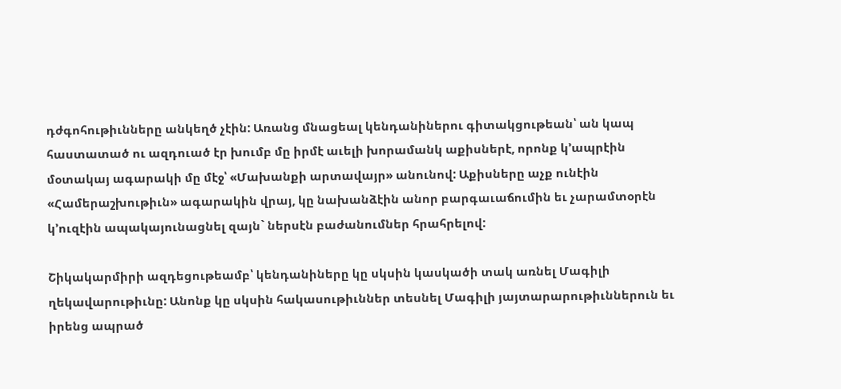դժգոհութիւնները անկեղծ չէին: Առանց մնացեալ կենդանիներու գիտակցութեան՝ ան կապ հաստատած ու ազդուած էր խումբ մը իրմէ աւելի խորամանկ աքիսներէ, որոնք կ’ապրէին մօտակայ ագարակի մը մէջ՝ «Մախանքի արտավայր» անունով: Աքիսները աչք ունէին «Համերաշխութիւն» ագարակին վրայ, կը նախանձէին անոր բարգաւաճումին եւ չարամտօրէն կ’ուզէին ապակայունացնել զայն` ներսէն բաժանումներ հրահրելով:

Շիկակարմիրի ազդեցութեամբ՝ կենդանիները կը սկսին կասկածի տակ առնել Մագիլի ղեկավարութիւնը: Անոնք կը սկսին հակասութիւններ տեսնել Մագիլի յայտարարութիւններուն եւ իրենց ապրած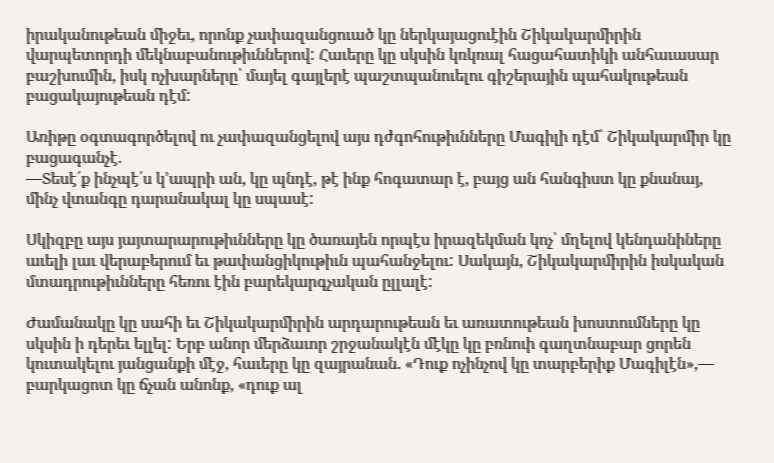իրականութեան միջեւ, որոնք չափազանցուած կը ներկայացուէին Շիկակարմիրին վարպետորդի մեկնաբանութիւններով: Հաւերը կը սկսին կռկռալ հացահատիկի անհաւասար բաշխումին, իսկ ոչխարները՝ մայել գայլերէ պաշտպանուելու գիշերային պահակութեան բացակայութեան դէմ:

Առիթը օգտագործելով ու չափազանցելով այս դժգոհութիւնները Մագիլի դէմ՝ Շիկակարմիր կը բացագանչէ.
—Տեսէ՛ք ինչպէ՛ս կ’ապրի ան, կը պնդէ, թէ ինք հոգատար է, բայց ան հանգիստ կը քնանայ, մինչ վտանգը դարանակալ կը սպասէ:

Սկիզբը այս յայտարարութիւնները կը ծառայեն որպէս իրազեկման կոչ՝ մղելով կենդանիները աւելի լաւ վերաբերում եւ թափանցիկութիւն պահանջելու: Սակայն, Շիկակարմիրին իսկական մտադրութիւնները հեռու էին բարեկարգչական ըլլալէ:

Ժամանակը կը սահի եւ Շիկակարմիրին արդարութեան եւ առատութեան խոստումները կը սկսին ի դերեւ ելլել: Երբ անոր մերձաւոր շրջանակէն մէկը կը բռնուի գաղտնաբար ցորեն կուտակելու յանցանքի մէջ, հաւերը կը զայրանան. «Դուք ոչինչով կը տարբերիք Մագիլէն»,— բարկացոտ կը ճչան անոնք, «դուք ալ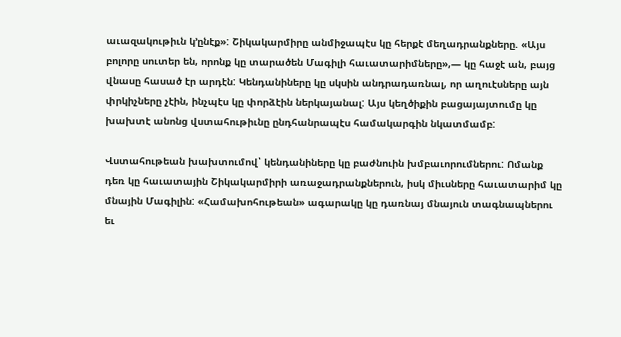աւազակութիւն կ’ընէք»: Շիկակարմիրը անմիջապէս կը հերքէ մեղադրանքները. «Այս բոլորը սուտեր են, որոնք կը տարածեն Մագիլի հաւատարիմները»,— կը հաջէ ան, բայց վնասը հասած էր արդէն: Կենդանիները կը սկսին անդրադառնալ, որ աղուէսները այն փրկիչները չէին, ինչպէս կը փորձէին ներկայանալ: Այս կեղծիքին բացայայտումը կը խախտէ անոնց վստահութիւնը ընդհանրապէս համակարգին նկատմամբ:

Վստահութեան խախտումով՝ կենդանիները կը բաժնուին խմբաւորումներու: Ոմանք դեռ կը հաւատային Շիկակարմիրի առաջադրանքներուն, իսկ միւսները հաւատարիմ կը մնային Մագիլին: «Համախոհութեան» ագարակը կը դառնայ մնայուն տագնապներու եւ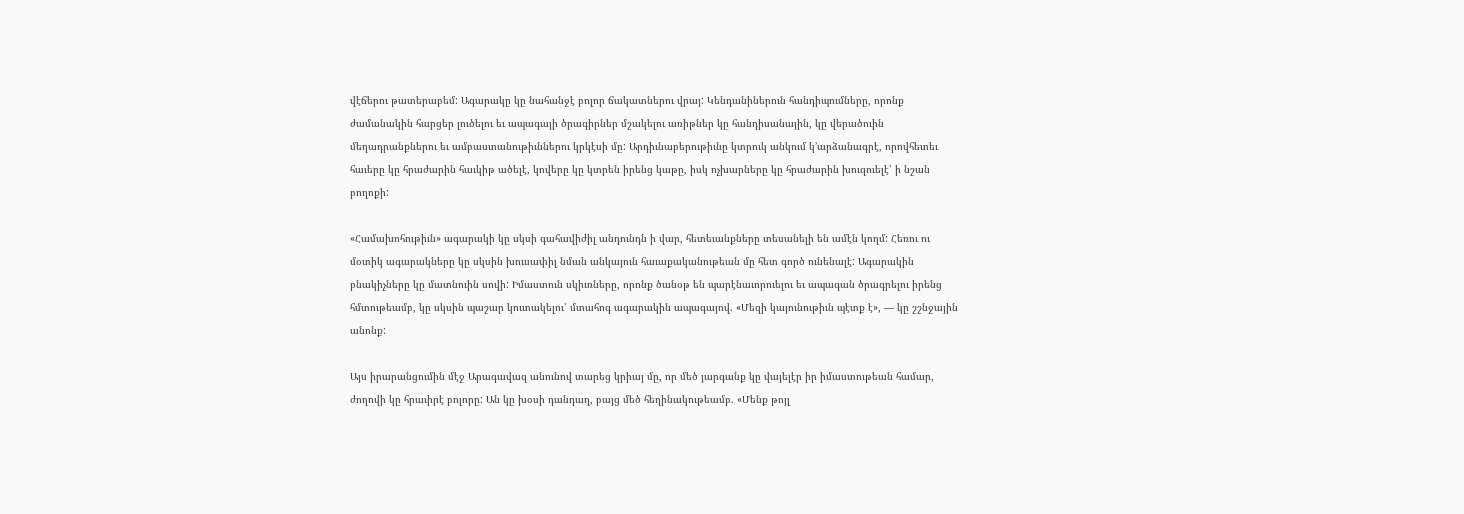վէճերու թատերաբեմ: Ագարակը կը նահանջէ բոլոր ճակատներու վրայ: Կենդանիներուն հանդիպումները, որոնք ժամանակին հարցեր լուծելու եւ ապագայի ծրագիրներ մշակելու առիթներ կը հանդիսանային, կը վերածուին մեղադրանքներու եւ ամբաստանութիւններու կրկէսի մը: Արդիւնաբերութիւնը կտրուկ անկում կ’արձանագրէ, որովհետեւ հաւերը կը հրաժարին հաւկիթ ածելէ, կովերը կը կտրեն իրենց կաթը, իսկ ոչխարները կը հրաժարին խուզուելէ՝ ի նշան բողոքի:

«Համախոհութիւն» ագարակի կը սկսի գահավիժիլ անդունդն ի վար, հետեւանքները տեսանելի են ամէն կողմ: Հեռու ու մօտիկ ագարակները կը սկսին խուսափիլ նման անկայուն հաւաքականութեան մը հետ գործ ունենալէ: Ագարակին բնակիչները կը մատնուին սովի: Իմաստուն սկիւռները, որոնք ծանօթ են պարէնաւորուելու եւ ապագան ծրագրելու իրենց հմտութեամբ, կը սկսին պաշար կուտակելու՝ մտահոգ ագարակին ապագայով. «Մեզի կայունութիւն պէտք է», — կը շշնջային անոնք:

Այս իրարանցումին մէջ Արագավազ անունով տարեց կրիայ մը, որ մեծ յարգանք կը վայելէր իր իմաստութեան համար, ժողովի կը հրաւիրէ բոլորը: Ան կը խօսի դանդաղ, բայց մեծ հեղինակութեամբ. «Մենք թոյլ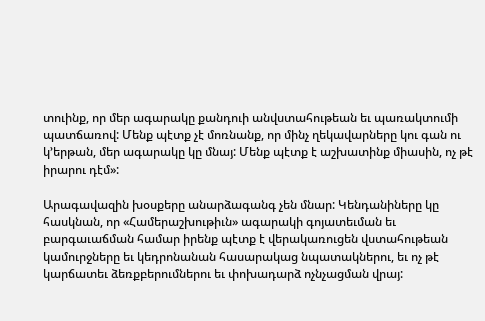տուինք, որ մեր ագարակը քանդուի անվստահութեան եւ պառակտումի պատճառով: Մենք պէտք չէ մոռնանք, որ մինչ ղեկավարները կու գան ու կ’երթան, մեր ագարակը կը մնայ: Մենք պէտք է աշխատինք միասին, ոչ թէ իրարու դէմ»:

Արագավազին խօսքերը անարձագանգ չեն մնար: Կենդանիները կը հասկնան, որ «Համերաշխութիւն» ագարակի գոյատեւման եւ բարգաւաճման համար իրենք պէտք է վերակառուցեն վստահութեան կամուրջները եւ կեդրոնանան հասարակաց նպատակներու, եւ ոչ թէ կարճատեւ ձեռքբերումներու եւ փոխադարձ ոչնչացման վրայ: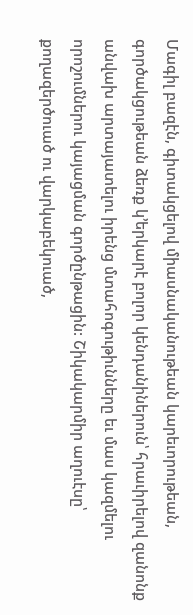Մագիլ բազէն, գիտակցելով միասնականութեան կարեւորութեան, գործակցութեան ձեռք կ’երկարէ բոլոր կենդանիներուն՝ հրաւիրելով զանոնք անվախ արտայատելու իրենց մտահոգութիւնները եւ մաս կազմելու որոշումներու կայացման գործընթացին: Շիկակարմիր աղուէսը՝ քողազերծուած ու վարկաբեկուած,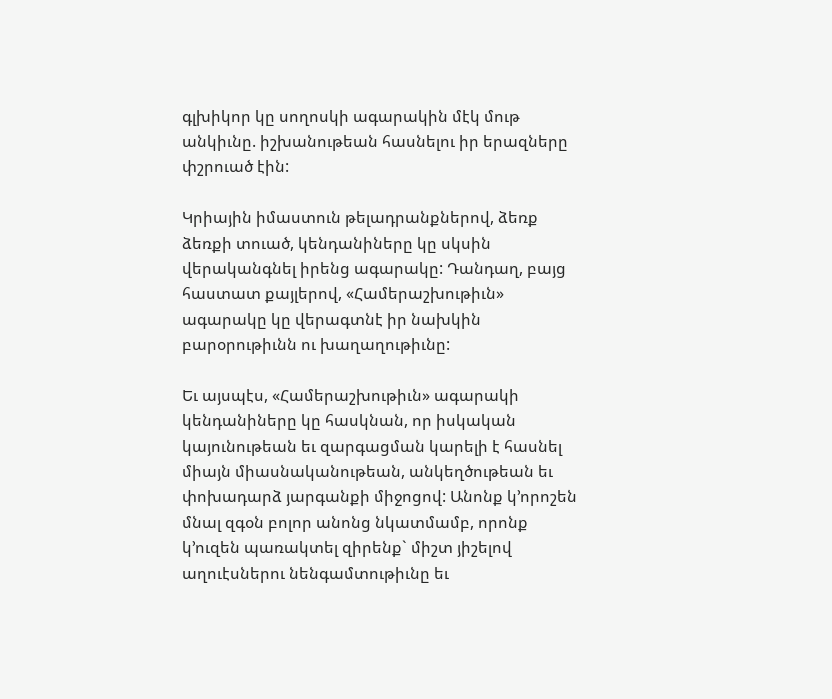գլխիկոր կը սողոսկի ագարակին մէկ մութ անկիւնը. իշխանութեան հասնելու իր երազները փշրուած էին:

Կրիային իմաստուն թելադրանքներով, ձեռք ձեռքի տուած, կենդանիները կը սկսին վերականգնել իրենց ագարակը: Դանդաղ, բայց հաստատ քայլերով, «Համերաշխութիւն» ագարակը կը վերագտնէ իր նախկին բարօրութիւնն ու խաղաղութիւնը:

Եւ այսպէս, «Համերաշխութիւն» ագարակի կենդանիները կը հասկնան, որ իսկական կայունութեան եւ զարգացման կարելի է հասնել միայն միասնականութեան, անկեղծութեան եւ փոխադարձ յարգանքի միջոցով: Անոնք կ’որոշեն մնալ զգօն բոլոր անոնց նկատմամբ, որոնք կ’ուզեն պառակտել զիրենք` միշտ յիշելով աղուէսներու նենգամտութիւնը եւ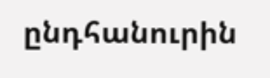ընդհանուրին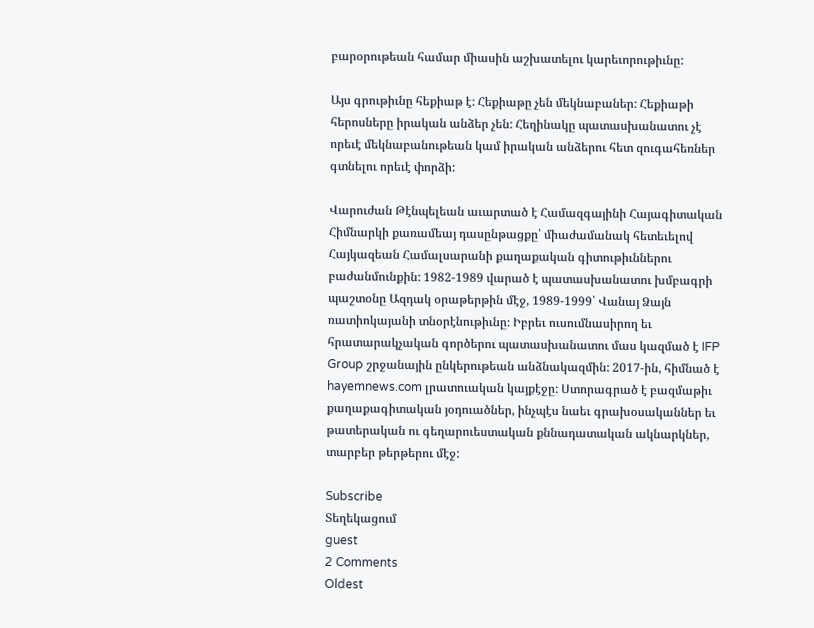բարօրութեան համար միասին աշխատելու կարեւորութիւնը:

Այս գրութիւնը հեքիաթ է: Հեքիաթը չեն մեկնաբաներ: Հեքիաթի հերոսները իրական անձեր չեն: Հեղինակը պատասխանատու չէ որեւէ մեկնաբանութեան կամ իրական անձերու հետ զուգահեռներ գտնելու որեւէ փորձի:

Վարուժան Թէնպելեան աւարտած է Համազգայինի Հայագիտական Հիմնարկի քառամեայ դասընթացքը՝ միաժամանակ հետեւելով Հայկազեան Համալսարանի քաղաքական գիտութիւններու բաժանմունքին: 1982-1989 վարած է պատասխանատու խմբագրի պաշտօնը Ազդակ օրաթերթին մէջ, 1989-1999՝ Վանայ Ձայն ռատիոկայանի տնօրէնութիւնը։ Իբրեւ ուսումնասիրող եւ հրատարակչական գործերու պատասխանատու մաս կազմած է IFP Group շրջանային ընկերութեան անձնակազմին: 2017-ին, հիմնած է hayemnews.com լրատուական կայքէջը: Ստորագրած է բազմաթիւ քաղաքագիտական յօդուածներ, ինչպէս նաեւ գրախօսականներ եւ թատերական ու գեղարուեստական քննադատական ակնարկներ, տարբեր թերթերու մէջ:

Subscribe
Տեղեկացում
guest
2 Comments
Oldest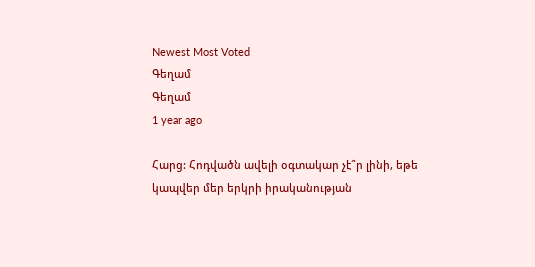Newest Most Voted
Գեղամ
Գեղամ
1 year ago

Հարց: Հոդվածն ավելի օգտակար չէ՞ր լինի, եթե կապվեր մեր երկրի իրականության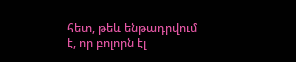հետ, թեև ենթադրվում է, որ բոլորն էլ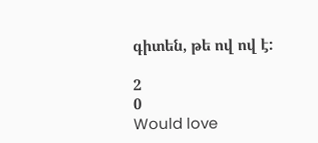գիտեն, թե ով ով է:

2
0
Would love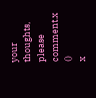your thoughts, please comment.x
()
x